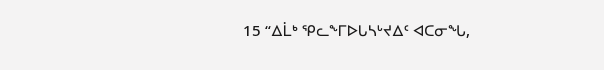15 “ᐃᒫᒃ ᕿᓚᖕᒥᐅᒐᓴᒡᔪᐃᑦ ᐊᑕᓂᖓ,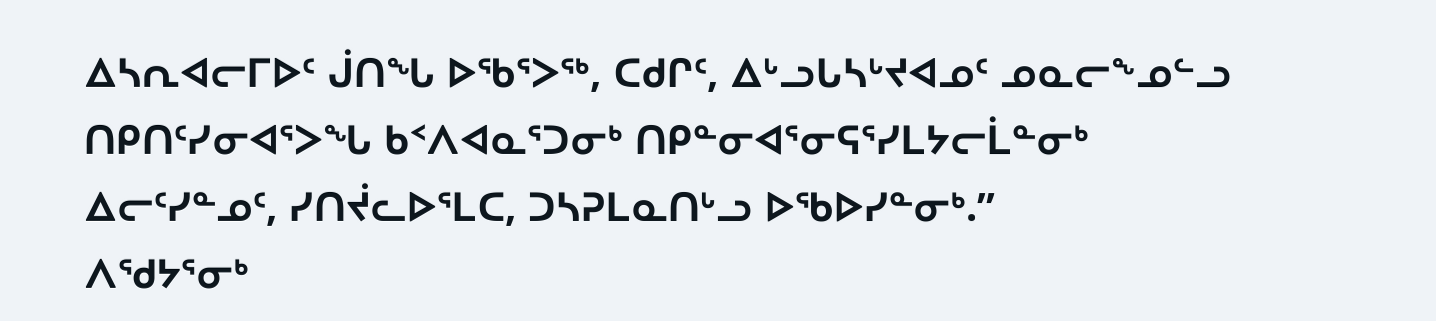ᐃᓴᕆᐊᓕᒥᐅᑦ ᒎᑎᖓ ᐅᖃᕐᐳᖅ, ᑕᑯᒋᑦ, ᐃᒡᓗᒐᓴᒡᔪᐊᓄᑦ ᓄᓇᓕᖕᓄᓪᓗ ᑎᑭᑎᑦᓯᓂᐊᕐᐳᖓ ᑲᑉᐱᐊᓇᕐᑐᓂᒃ ᑎᑭᓐᓂᐊᕐᓂᕋᕐᓯᒪᔭᓕᒫᓐᓂᒃ ᐃᓕᑦᓯᓐᓄᑦ, ᓯᑎᔫᓚᐅᕐᒪᑕ, ᑐᓴᕈᒪᓇᑎᒡᓗ ᐅᖃᐅᓯᓐᓂᒃ.”
ᐱᖁᔭᕐᓂᒃ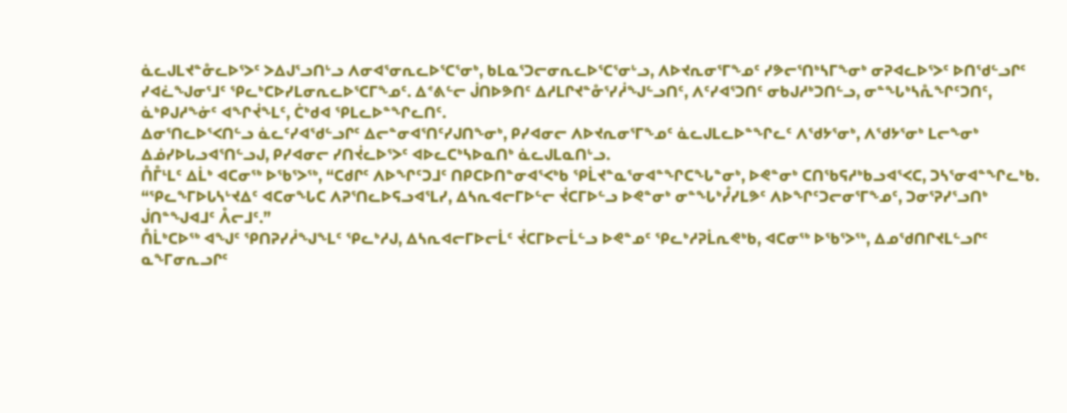ᓈᓚᒍᒪᔪᓐᓁᓚᐅᕐᐳᑦ ᐳᐃᒍᕐᓗᑎᒡᓗ ᐱᓂᐊᕐᓂᕆᓚᐅᕐᑕᕐᓂᒃ, ᑲᒪᓇᕐᑐᓕᓂᕆᓚᐅᕐᑕᕐᓂᒡᓗ, ᐱᐅᔪᕆᓂᕐᒥᖕᓄᑦ ᓯᕗᓕᕐᑎᒃᓴᒥᖕᓂᒃ ᓂᕈᐊᓚᐅᕐᐳᑦ ᐅᑎᖁᓪᓗᒋᑦ ᓯᐊᓛᖑᓂᕐᒧᑦ ᕿᓚᒃᑕᐅᓯᒪᓂᕆᓚᐅᕐᑕᒥᖕᓄᑦ. ᐃᕝᕕᓪᓕ ᒎᑎᐅᕗᑎᑦ ᐃᓱᒪᒋᔪᓐᓁᕐᓯᓲᖑᓪᓗᑎᑦ, ᐱᑦᓯᐊᕐᑐᑎᑦ ᓂᑲᒍᓱᒃᑐᑎᓪᓗ, ᓂᓐᖓᒃᓴᕅᖏᑦᑐᑎᑦ, ᓈᒃᑭᒍᓱᖕᓃᑦ ᐊᖏᔫᖕᒪᑦ, ᑖᒃᑯᐊ ᕿᒪᓚᐅᓐᖏᓚᑎᑦ.
ᐃᓂᕐᑎᓚᐅᕐᐸᑎᓪᓗ ᓈᓚᑦᓯᐊᖁᓪᓗᒋᑦ ᐃᓕᓐᓂᐊᕐᑎᑦᓯᒍᑎᖕᓂᒃ, ᑭᓯᐊᓂᓕ ᐱᐅᔪᕆᓂᕐᒥᖕᓄᑦ ᓈᓚᒍᒪᓚᐅᓐᖏᓚᑦ ᐱᖁᔭᕐᓂᒃ, ᐱᖁᔭᕐᓂᒃ ᒪᓕᖕᓂᒃ ᐃᓅᓯᐅᒐᓗᐊᕐᑎᓪᓗᒍ, ᑭᓯᐊᓂᓕ ᓯᑎᔫᓚᐅᕐᐳᑦ ᐊᐅᓚᑕᒃᓴᐅᓇᑎᒃ ᓈᓚᒍᒪᓇᑎᒡᓗ.
ᑍᒤᒻᒪᑦ ᐃᒫᒃ ᐊᑕᓂᖅ ᐅᖃᕐᐳᖅ, “ᑕᑯᒋᑦ ᐱᐅᖏᑦᑐᒧᑦ ᑎᑭᑕᐅᑎᓐᓂᐊᕐᐸᒃᑲ ᕿᒫᔪᓐᓇᕐᓂᐊᓐᖏᑕᖓᓐᓂᒃ, ᐅᕙᓐᓂᒃ ᑕᑎᖃᕋᓱᒃᑲᓗᐊᕐᐸᑕ, ᑐᓴᕐᓂᐊᓐᖏᓚᒃᑲ.
“ᕿᓚᖕᒥᐅᒐᓴᒡᔪᐃᑦ ᐊᑕᓂᖓᑕ ᐱᕈᕐᑎᓚᐅᕋᓗᐊᕐᒪᓯ, ᐃᓴᕆᐊᓕᒥᐅᓪᓕ ᔫᑕᒥᐅᓪᓗ ᐅᕙᓐᓂᒃ ᓂᓐᖓᒃᓮᓯᒪᕗᑦ ᐱᐅᖏᑦᑐᓕᓂᕐᒥᖕᓄᑦ, ᑐᓂᕐᕈᓯᕐᓗᑎᒃ ᒎᑎᓐᖑᐊᒧᑦ ᐰᓕᒧᑦ.”
ᑍᒫᒃᑕᐅᖅ ᐊᖑᑦ ᕿᑎᕈᓯᓲᖑᖕᒪᑦ ᕿᓚᒃᓱᒍ, ᐃᓴᕆᐊᓕᒥᐅᓕᒫᑦ ᔫᑕᒥᐅᓕᒫᓪᓗ ᐅᕙᓐᓄᑦ ᕿᓚᒃᓱᕈᒫᕆᕙᒃᑲ, ᐊᑕᓂᖅ ᐅᖃᕐᐳᖅ, ᐃᓄᖁᑎᒋᔪᒪᓪᓗᒋᑦ ᓇᖕᒥᓂᕆᓗᒋᑦ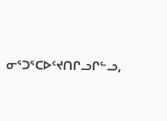ᓂᕐᑐᕐᑕᐅᑦᔪᑎᒋᓗᒋᓪᓗ,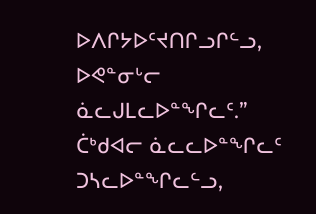ᐅᐱᒋᔭᐅᑦᔪᑎᒋᓗᒋᓪᓗ, ᐅᕙᓐᓂᒡᓕ ᓈᓚᒍᒪᓚᐅᓐᖏᓚᑦ.”
ᑖᒃᑯᐊᓕ ᓈᓚᓚᐅᓐᖏᓚᑦ ᑐᓴᓚᐅᓐᖏᓚᓪᓗ,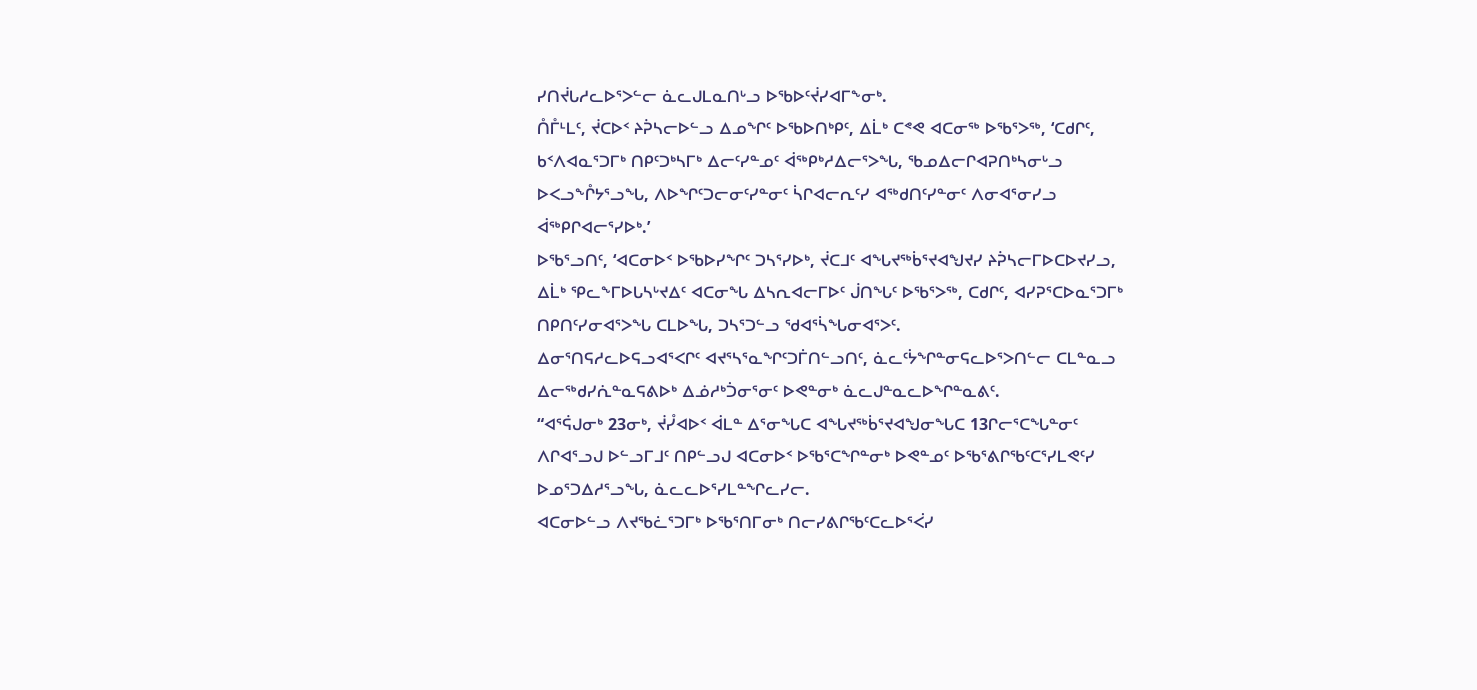ᓯᑎᔫᒐᓱᓚᐅᕐᐳᓪᓕ ᓈᓚᒍᒪᓇᑎᒡᓗ ᐅᖃᐅᑦᔫᓯᐊᒥᖕᓂᒃ.
ᑍᒤᒻᒪᑦ, ᔫᑕᐅᑉ ᔨᕉᓴᓕᐅᓪᓗ ᐃᓄᖏᑦ ᐅᖃᐅᑎᒃᑭᑦ, ᐃᒫᒃ ᑕᕝᕙ ᐊᑕᓂᖅ ᐅᖃᕐᐳᖅ, ‘ᑕᑯᒋᑦ, ᑲᑉᐱᐊᓇᕐᑐᒥᒃ ᑎᑭᑦᑐᒃᓴᒥᒃ ᐃᓕᑦᓯᓐᓄᑦ ᐋᖅᑭᒃᓱᐃᓕᕐᐳᖓ, ᖃᓄᐃᓕᒋᐊᕈᑎᒃᓴᓂᒡᓗ ᐅᐸᓗᖕᒊᔭᕐᓗᖓ, ᐱᐅᖏᑦᑐᓕᓂᑦᓯᓐᓂᑦ ᓵᒋᐊᓕᕆᑦᓯ ᐊᖅᑯᑎᑦᓯᓐᓂᑦ ᐱᓂᐊᕐᓂᓯᓗ ᐋᖅᑭᒋᐊᓕᕐᓯᐅᒃ.’
ᐅᖃᕐᓗᑎᑦ, ‘ᐊᑕᓂᐅᑉ ᐅᖃᐅᓯᖏᑦ ᑐᓴᕐᓯᐅᒃ, ᔫᑕᒧᑦ ᐊᖓᔪᖅᑳᕐᔪᐊᖑᔪᓯ ᔨᕉᓴᓕᒥᐅᑕᐅᔪᓯᓗ, ᐃᒫᒃ ᕿᓚᖕᒥᐅᒐᓴᒡᔪᐃᑦ ᐊᑕᓂᖓ ᐃᓴᕆᐊᓕᒥᐅᑦ ᒎᑎᖓᑦ ᐅᖃᕐᐳᖅ, ᑕᑯᒋᑦ, ᐊᓯᕈᕐᑕᐅᓇᕐᑐᒥᒃ ᑎᑭᑎᑦᓯᓂᐊᕐᐳᖓ ᑕᒪᐅᖓ, ᑐᓴᕐᑐᓪᓗ ᖁᐊᕐᓵᖓᓂᐊᕐᐳᑦ.
ᐃᓂᕐᑎᕋᓱᓚᐅᕋᓗᐊᕐᐸᒋᑦ ᐊᔪᕐᓴᕐᓇᖏᑦᑐᒦᑎᓪᓗᑎᑦ, ᓈᓚᑦᔮᖏᓐᓂᕋᓚᐅᕐᐳᑎᓪᓕ ᑕᒪᓐᓇᓗ ᐃᓕᖅᑯᓯᕇᓐᓇᕋᕕᐅᒃ ᐃᓅᓱᒃᑑᓂᕐᓂᑦ ᐅᕙᓐᓂᒃ ᓈᓚᒍᓐᓇᓚᐅᖏᓐᓇᕕᑦ.
“ᐊᕐᕌᒍᓂᒃ 23ᓂᒃ, ᔫᓮᐊᐅᑉ ᐋᒪᓐ ᐃᕐᓂᖓᑕ ᐊᖓᔪᖅᑳᕐᔪᐊᖑᓂᖓᑕ 13ᒋᓕᕐᑕᖓᓐᓂᑦ ᐱᒋᐊᕐᓗᒍ ᐅᓪᓗᒥᒧᑦ ᑎᑭᓪᓗᒍ ᐊᑕᓂᐅᑉ ᐅᖃᕐᑕᖏᓐᓂᒃ ᐅᕙᓐᓄᑦ ᐅᖃᕐᕕᒋᖃᑦᑕᕐᓯᒪᕙᑦᓯ ᐅᓄᕐᑐᐃᓱᕐᓗᖓ, ᓈᓚᓚᐅᕐᓯᒪᓐᖏᓚᓯᓕ.
ᐊᑕᓂᐅᓪᓗ ᐱᔪᖃᓛᕐᑐᒥᒃ ᐅᖃᕐᑎᒥᓂᒃ ᑎᓕᓯᕕᒋᖃᑦᑕᓚᐅᕐᐹᓯ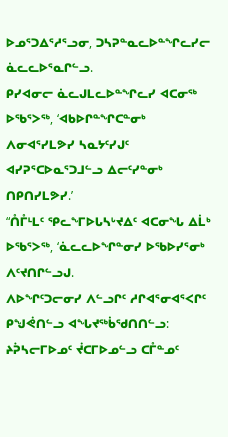ᐅᓄᕐᑐᐃᕐᓱᕐᓗᓂ, ᑐᓴᕈᓐᓇᓚᐅᓐᖏᓚᓯᓕ ᓈᓚᓚᐅᕐᓇᒋᓪᓗ.
ᑭᓯᐊᓂᓕ ᓈᓚᒍᒪᓚᐅᓐᖏᓚᓯ ᐊᑕᓂᖅ ᐅᖃᕐᐳᖅ, ‘ᐊᑲᐅᒋᓐᖏᑕᓐᓂᒃ ᐱᓂᐊᕐᓯᒪᕗᓯ ᓴᓇᔭᑦᓯᒍᑦ ᐊᓯᕈᕐᑕᐅᓇᕐᑐᒧᓪᓗ ᐃᓕᑦᓯᓐᓂᒃ ᑎᑭᑎᓯᒪᕗᓯ.’
“ᑍᒤᒻᒪᑦ ᕿᓚᖕᒥᐅᒐᓴᒡᔪᐃᑦ ᐊᑕᓂᖓ ᐃᒫᒃ ᐅᖃᕐᐳᖅ, ‘ᓈᓚᓚᐅᖏᓐᓂᓯ ᐅᖃᐅᓯᕐᓂᒃ ᐱᑦᔪᑎᒋᓪᓗᒍ.
ᐱᐅᖏᑦᑐᓕᓂᓯ ᐱᓪᓗᒋᑦ ᓱᒋᐊᕐᓂᐊᕐᐸᒋᑦ ᑭᖑᕚᑎᓪᓗ ᐊᖓᔪᖅᑳᖁᑎᑎᓪᓗ: ᔨᕉᓴᓕᒥᐅᓄᑦ ᔫᑕᒥᐅᓄᓪᓗ ᑕᒤᓐᓄᑦ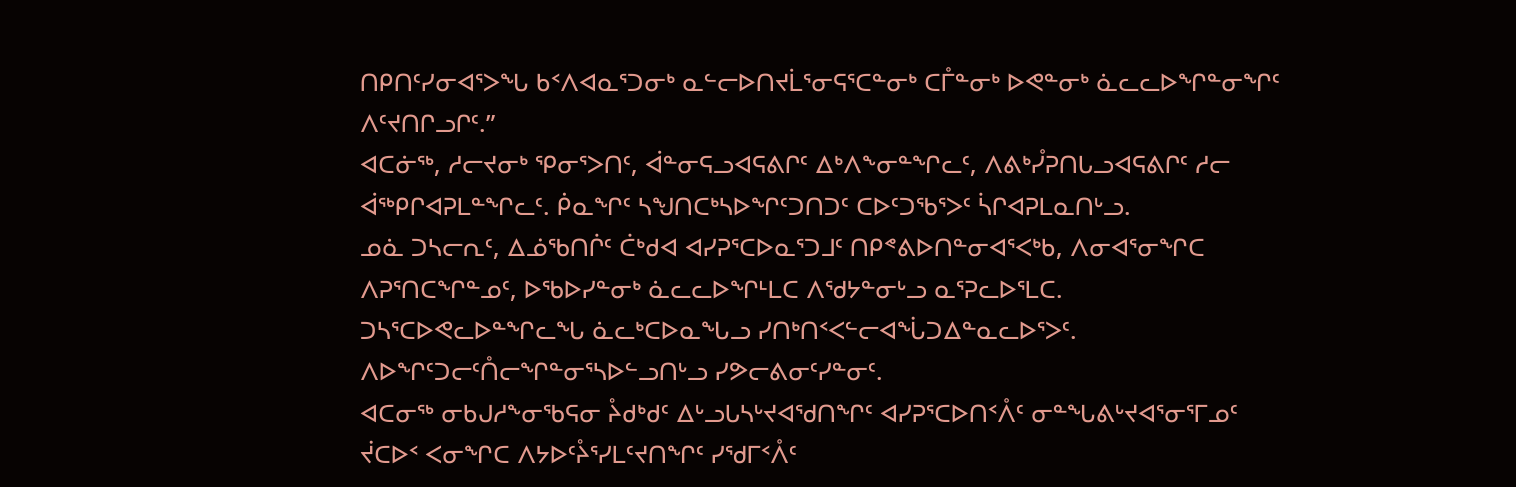ᑎᑭᑎᑦᓯᓂᐊᕐᐳᖓ ᑲᑉᐱᐊᓇᕐᑐᓂᒃ ᓇᓪᓕᐅᑎᔪᒫᕐᓂᕋᕐᑕᓐᓂᒃ ᑕᒤᓐᓂᒃ ᐅᕙᓐᓂᒃ ᓈᓚᓚᐅᖏᓐᓂᖏᑦ ᐱᑦᔪᑎᒋᓗᒋᑦ.”
ᐊᑕᓃᖅ, ᓱᓕᔪᓂᒃ ᕿᓂᕐᐳᑎᑦ, ᐋᓐᓂᕋᓗᐊᕋᕕᒋᑦ ᐃᒃᐱᖕᓂᓐᖏᓚᑦ, ᐱᕕᒃᓮᕈᑎᒐᓗᐊᕋᕕᒋᑦ ᓱᓕ ᐋᖅᑭᒋᐊᕈᒪᓐᖏᓚᑦ. ᑮᓇᖏᑦ ᓴᖑᑎᑕᒃᓴᐅᖏᑦᑐᑎᑐᑦ ᑕᐅᑦᑐᖃᕐᐳᑦ ᓵᒋᐊᕈᒪᓇᑎᒡᓗ.
ᓄᓈ ᑐᓴᓕᕆᑦ, ᐃᓅᖃᑎᒌᑦ ᑖᒃᑯᐊ ᐊᓯᕈᕐᑕᐅᓇᕐᑐᒧᑦ ᑎᑭᕝᕕᐅᑎᓐᓂᐊᕐᐸᒃᑲ, ᐱᓂᐊᕐᓂᖏᑕ ᐱᕈᕐᑎᑕᖏᓐᓄᑦ, ᐅᖃᐅᓯᓐᓂᒃ ᓈᓚᓚᐅᖏᒻᒪᑕ ᐱᖁᔭᓐᓂᒡᓗ ᓇᕐᕈᓚᐅᕐᒪᑕ.
ᑐᓴᕐᑕᐅᕙᓚᐅᓐᖏᓚᖓ ᓈᓚᒃᑕᐅᓇᖓᓗ ᓯᑎᒃᑎᑉᐸᓪᓕᐊᖔᑐᐃᓐᓇᓚᐅᕐᐳᑦ. ᐱᐅᖏᑦᑐᓕᑦᑍᓕᖏᓐᓂᕐᓴᐅᓪᓗᑎᒡᓗ ᓯᕗᓕᕕᓂᑦᓯᓐᓂᑦ.
ᐊᑕᓂᖅ ᓂᑲᒍᓱᖕᓂᖃᕋᓂ ᔧᑯᒃᑯᑦ ᐃᒡᓗᒐᓴᒡᔪᐊᖁᑎᖏᑦ ᐊᓯᕈᕐᑕᐅᑎᑉᐰᑦ ᓂᓐᖓᕕᒡᔪᐊᕐᓂᕐᒥᓄᑦ ᔫᑕᐅᑉ ᐸᓂᖏᑕ ᐱᔭᐅᑦᔧᕐᓯᒪᑦᔪᑎᖏᑦ ᓯᖁᒥᑉᐰᑦ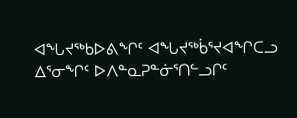ᐊᖓᔪᖅᑲᐅᕕᖏᑦ ᐊᖓᔪᖅᑳᕐᔪᐊᖏᑕᓗ ᐃᕐᓂᖏᑦ ᐅᐱᓐᓇᕈᓐᓃᕐᑎᓪᓗᒋᑦ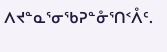ᐱᔪᓐᓇᕐᓂᖃᕈᓐᓁᕐᑎᑉᐰᑦ.